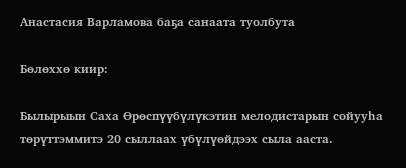Анастасия Варламова баҕа санаата туолбута

Бөлөххө киир:

Былырыын Саха Өрөспүүбүлүкэтин мелодистарын сойууһа төрүттэммитэ 20 сыллаах үбүлүөйдээх сыла ааста.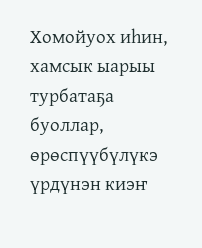Хомойуох иһин, хамсык ыарыы турбатаҕа буоллар, өрөспүүбүлүкэ үрдүнэн киэҥ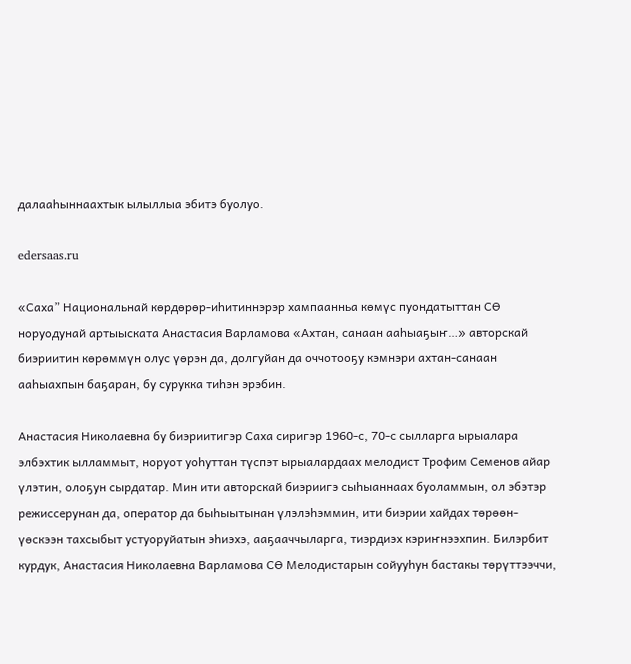далааһыннаахтык ылыллыа эбитэ буолуо.

edersaas.ru

«Саха” Национальнай көрдөрөр-иһитиннэрэр хампаанньа көмүс пуондатыттан СӨ норуодунай артыыската Анастасия Варламова «Ахтан, санаан ааһыаҕыҥ…» авторскай биэриитин көрөммүн олус үөрэн да, долгуйан да оччотооҕу кэмнэри ахтан-санаан ааһыахпын баҕаран, бу сурукка тиһэн эрэбин.

Анастасия Николаевна бу биэриитигэр Саха сиригэр 1960-с, 70-с сылларга ырыалара элбэхтик ылламмыт, норуот уоһуттан түспэт ырыалардаах мелодист Трофим Семенов айар үлэтин, олоҕун сырдатар. Мин ити авторскай биэриигэ сыһыаннаах буоламмын, ол эбэтэр режиссерунан да, оператор да быһыытынан үлэлэһэммин, ити биэрии хайдах төрөөн-үөскээн тахсыбыт устуоруйатын эһиэхэ, ааҕааччыларга, тиэрдиэх кэриҥнээхпин. Билэрбит курдук, Анастасия Николаевна Варламова СӨ Мелодистарын сойууһун бастакы төрүттээччи,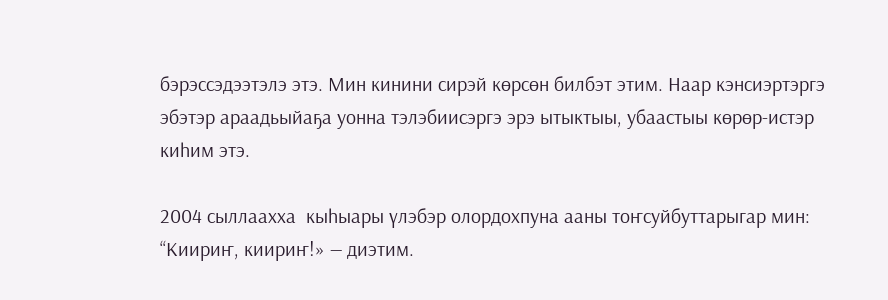бэрэссэдээтэлэ этэ. Мин кинини сирэй көрсөн билбэт этим. Наар кэнсиэртэргэ эбэтэр араадьыйаҕа уонна тэлэбиисэргэ эрэ ытыктыы, убаастыы көрөр-истэр киһим этэ.

2004 сыллаахха  кыһыары үлэбэр олордохпуна ааны тоҥсуйбуттарыгар мин: “Киириҥ, киириҥ!» — диэтим.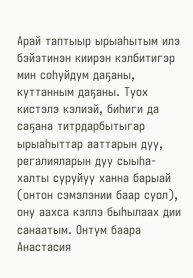Арай таптыыр ырыаһытым илэ бэйэтинэн киирэн кэлбитигэр мин соһуйдум даҕаны, куттанным даҕаны. Туох кистэлэ кэлиэй, биһиги да саҕана титрдарбытыгар ырыаһыттар ааттарын дуу, регалияларын дуу сыыһа-халты суруйуу ханна барыай (онтон сэмэлэнии баар суол), ону аахса кэллэ быһылаах дии санаатым. Онтум баара Анастасия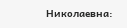Николаевна: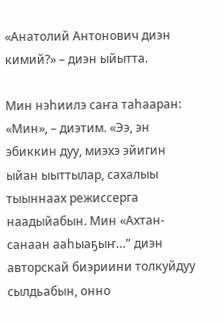«Анатолий Антонович диэн кимий?» – диэн ыйытта.

Мин нэһиилэ саҥа таһааран: «Мин», – диэтим. «Ээ, эн эбиккин дуу, миэхэ эйигин ыйан ыыттылар, сахалыы тыыннаах режиссерга наадыйабын. Мин «Ахтан-санаан ааһыаҕыҥ…” диэн авторскай биэриини толкуйдуу сылдьабын, онно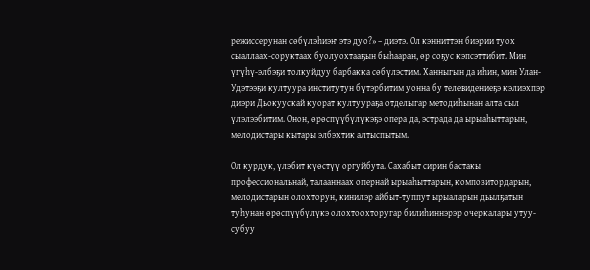режиссерунан сөбүлэһиэҥ этэ дуо?» – диэтэ. Ол кэнниттэн биэрии туох сыаллаах-соруктаах буолуохтааҕын быһааран, өр соҕус кэпсэттибит. Мин үгүһү-элбэҕи толкуйдуу барбакка сөбүлэстим. Ханныгын да иһин, мин Улан-Удэтээҕи култуура институтун бүтэрбитим уонна бу телевидениеҕэ кэлиэхпэр диэри Дьокуускай куорат култуураҕа отделыгар методиһынан алта сыл үлэлээбитим. Онон, өрөспүүбүлүкэҕэ опера да, эстрада да ырыаһыттарын, мелодистары кытары элбэхтик алтыспытым.

Ол курдук, үлэбит күөстүү оргуйбута. Сахабыт сирин бастакы профессиональнай, талааннаах опернай ырыаһыттарын, композитордарын, мелодистарын олохторун, кинилэр айбыт-туппут ырыаларын дьылҕатын туһунан өрөспүүбүлүкэ олохтоохторугар билиһиннэрэр очеркалары утуу-субуу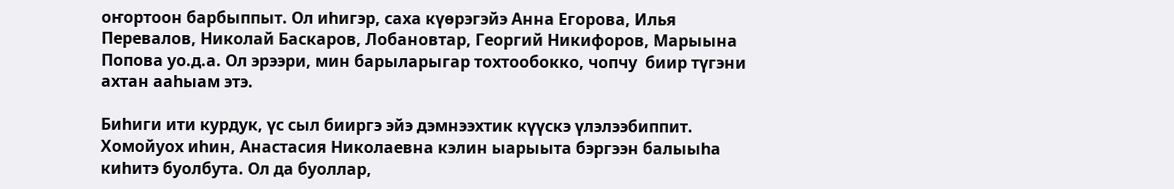оҥортоон барбыппыт. Ол иһигэр, саха күөрэгэйэ Анна Егорова, Илья Перевалов, Николай Баскаров, Лобановтар, Георгий Никифоров, Марыына Попова уо.д.а. Ол эрээри, мин барыларыгар тохтообокко, чопчу  биир түгэни ахтан ааһыам этэ.

Биһиги ити курдук, үс сыл бииргэ эйэ дэмнээхтик күүскэ үлэлээбиппит. Хомойуох иһин, Анастасия Николаевна кэлин ыарыыта бэргээн балыыһа киһитэ буолбута. Ол да буоллар,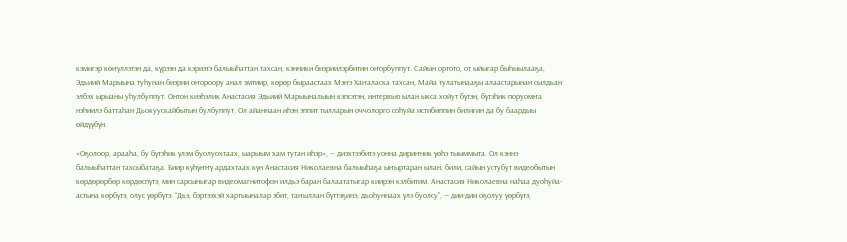кэмигэр көҥүллэтэн да, күрээн да кэриэтэ балыыһаттан тахсан, кэнники биэриилэрбитин оҥорбуппут. Сайын ортото, от ыйыгар быһыылааҕа, Эдьиий Марыына туһунан биэрии оҥороору анал эмтиир, көрөр быраастаах Мэҥэ Хаҥаласка тахсан, Майа тулатынааҕы алаастарынан сылдьан элбэх ырыаны уһулбуппут. Онтон киэһэлик Анастасия Эдьиий Марыыналыын кэпсэтэн, интервью ылан ыкса хойут бүтэн, бүтэһик поруомҥа нэһиилэ баттаһан Дьокуускайбытын булбуппут. Ол айаннаан иһэн эппит тылларын оччолорго соһуйа истибиппин билигин да бу баардыы өйдүүбүн.

«Оҕолоор, арааһа, бу бүтэһик үлэм буолуохтаах, ыарыым хам тутан иһэр», — диэхтээбитэ уонна дириҥник үөһэ тыыммыта. Ол кэннэ балыыһаттан тахсыбатаҕа. Биир күһүҥҥү ардахтаах күн Анастасия Николаевна балыыһаҕа ыҥыртаран ылан, били, сайын устубут видеобытын көрдөрөрбөр көрдөспүтэ, мин сарсыныгар видеомагнитофон илдьэ баран балаататыгар киирэн кэлбитим. Анастасия Николаевна наһаа дуоһуйа-астына көрбүтэ, олус үөрбүтэ. “Дьэ, бэртээхэй хартыыналар эбит, таҥыллан бүттэҕинэ, дьоһуннаах үлэ буолсу”, — дии-дии оҕолуу үөрбүтэ,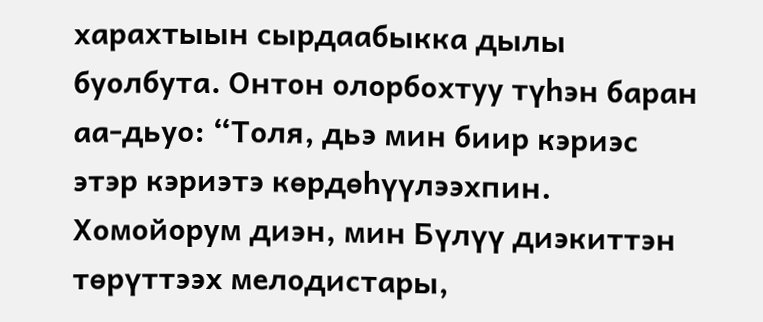харахтыын сырдаабыкка дылы буолбута. Онтон олорбохтуу түһэн баран аа-дьуо: “Толя, дьэ мин биир кэриэс этэр кэриэтэ көрдөһүүлээхпин. Хомойорум диэн, мин Бүлүү диэкиттэн төрүттээх мелодистары,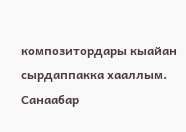композитордары кыайан сырдаппакка хааллым. Санаабар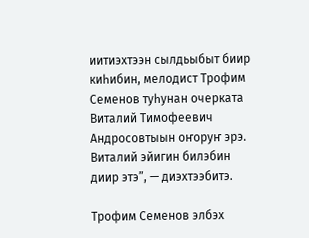иитиэхтээн сылдьыбыт биир киһибин, мелодист Трофим Семенов туһунан очерката Виталий Тимофеевич Андросовтыын оҥоруҥ эрэ. Виталий эйигин билэбин диир этэ”, — диэхтээбитэ.

Трофим Семенов элбэх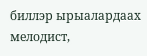биллэр ырыалардаах мелодист,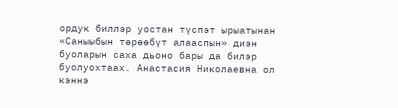ордук биллэр уостан түспэт ырыатынан «Саныыбын төрөөбүт алааспын» диэн буоларын саха дьоно бары да билэр буолуохтаах. Анастасия Николаевна ол кэннэ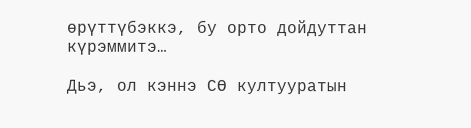өрүттүбэккэ, бу орто дойдуттан күрэммитэ…

Дьэ, ол кэннэ СӨ култууратын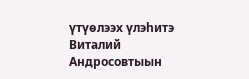үтүөлээх үлэһитэ Виталий Андросовтыын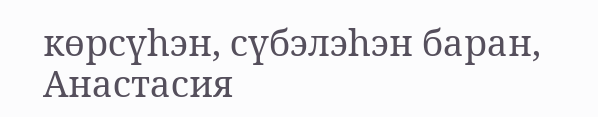көрсүһэн, сүбэлэһэн баран, Анастасия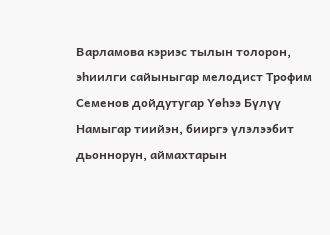Варламова кэриэс тылын толорон, эһиилги сайыныгар мелодист Трофим Семенов дойдутугар Үөһээ Бүлүү Намыгар тиийэн, бииргэ үлэлээбит дьоннорун, аймахтарын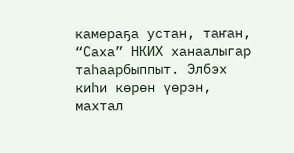камераҕа устан, таҥан, “Саха” НКИХ ханаалыгар таһаарбыппыт. Элбэх киһи көрөн үөрэн, махтал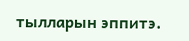тылларын эппитэ.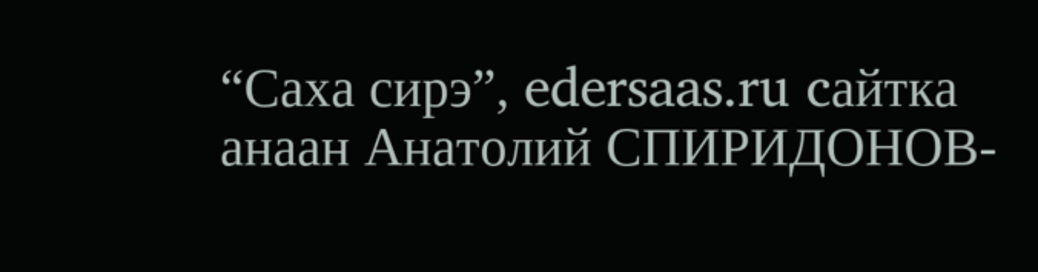“Саха сирэ”, edersaas.ru cайтка анаан Анатолий СПИРИДОНОВ-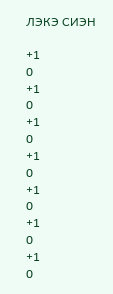ЛЭКЭ СИЭН

+1
0
+1
0
+1
0
+1
0
+1
0
+1
0
+1
0